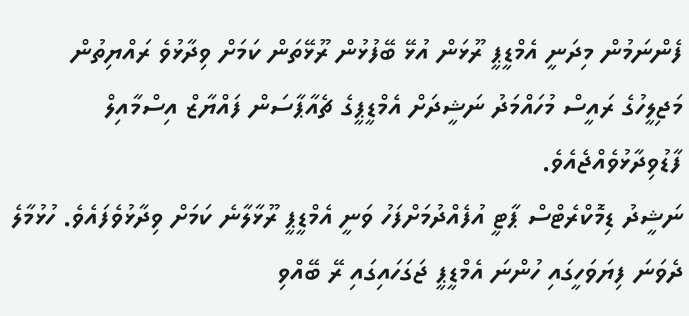ފެންނަމުން މިދަނީ އެމްޑީޕީ ރޫޅަން އުޅޭ ބޭފުޅުން ރޫޅޭތަން ކަމަށް ވިދާޅުވެ ރައްޔިތުން މަޖިލީހުގެ ރައީސް މުހައްމަދު ނަޝީދަށް އެމްޑީޕީގެ ޗެއާޕާސަން ފައްޔާޒް އިސްމާއިލް ފާޑުވިދާޅުވެއްޖެއެވެ.
ނަޝީދު ޑިމޮކްރެޓްސް ޕާޓީ އުފެއްދުމަށްފަހު ވަނީ އެމްޑީޕީ ރޫޅާލާނެ ކަމަށް ވިދާޅުވެފައެވެ. ހުޅުމާލެ ދެވަނަ ފިޔަވަހީގައި ހުންނަ އެމްޑީޕީ ޖަގަހައިގައި ރޭ ބޭއްވި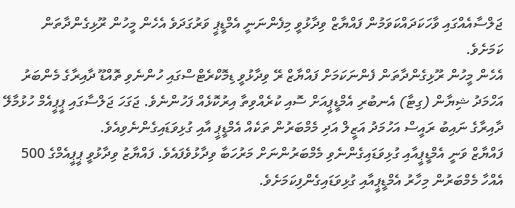ޖަލްސާއެއްގައި ވާހަކަދައްކަވަމުން ފައްޔާޒް ވިދާޅުވީ މިފެންނަނީ އެމްޑީޕީ ވަރުގަދަވެ އެހެން މީހުން ރޫޅިގެންދާތަން ކަމަށެވެ.
އެހެން މީހުން ރޫޅިގެންދާތަން ފެންނަކަމަށް ފައްޔާޒް ރޭ ވިދާޅުވީ ޑިމޮކްރެޓްސްގައި ހުންނެވި ތޮއްޑޫ ދާއިރާގެ މެންބަރު އަހްމަދު ޝިޔާން (ގިޓާ) އެނބުރި އެމްޑީޕީއަށް ސޮއި ކުރެއްވިތާ އިރުކޮޅެއް ފަހުންނެވެ. ޖަގަހަ ޖަލްސާގައި ޕީޕީއެމް ހުޅުމާލޭ ދާއިރާގެ ނައިބު ރައީސް އަހުމަދު އަޒީލް އަދި މެމްބަރުން ތަކެއް އެމްޑީޕީ އާއި ގުޅިވަޑައިގެންނެވިއެވެ.
ފައްޔާޒް ވަނީ އެމްޑީޕީއާއި ގުޅިވަޑައިގެންނެވި މެމްބަރުންނަށް މަރުހަބާ ވިދާޅުވެފައެވެ. ފައްޔާޒު ވިދާޅުވީ ޕީޕީއެމްގެ 500 އެއްހާ މެމްބަރުން މިހާރު އެމްޑީޕީއާއި ގުޅިވަޑައިގެންފިކަމަށެވެ.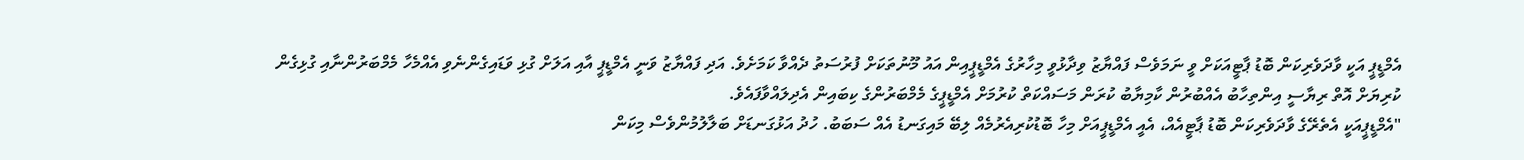އެމްޑީޕީ އަކީ ވާދަވެރިކަން ބޮޑު ޕާޓީއަކަށް ވީ ނަމަވެސް ފައްޔާޒު ވިދާޅުވީ މިހާރުގެ އެމްޑީޕީއިން އައު މޫނުތަކަށް ފުރުސަތު ދެއްވާ ކަމަށެވެ. އަދި ފައްޔާޒު ވަނީ އެމްޑީޕީ އާއި އަލަށް ގުޅި ވަޑައިގެންނެވި އެއްމެހާ މެމްބަރުންނާއި ގުޅިގެން ކުރިޔަށް އޮތް ރިޔާސީ އިންތިހާބު އެއްބުރުން ކާމިޔާބު ކުރަން މަސައްކަތް ކުރުމަށް އެމްޑީޕީގެ މެމްބަރުންގެ ކިބައިން އެދިލައްވާފައެވެ.
"އެމްޑީޕީއަކީ އެތެރޭގެ ވާދަވެރިކަން ބޮޑު ޕާޓީއެއް، އެއީ އެމްޑީޕީއަށް މިހާ ބޮޑުކުރިއެރުމެއް ލިބޭ މައިގަނޑު އެއް ސަބަބު. ހުދު އަޅުގަނޑަށް ބަލާލުމުންވެސް މިކަން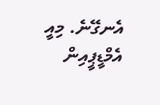އެނގޭނެ. މިއީ އެމްޑީޕީއިން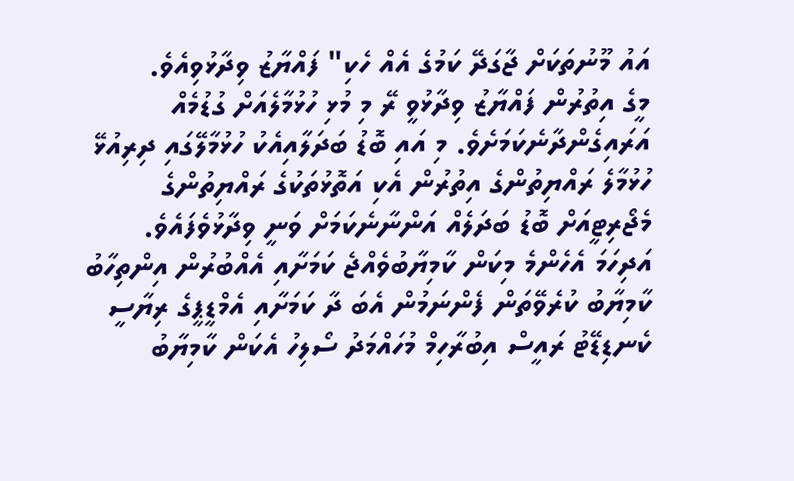އައު މޫނުތަކަށް ޖާގަދޭ ކަމުގެ އެއް ހެކި" ފައްޔާޒު ވިދާޅުވިއެވެ.
މީގެ އިތުރުން ފައްޔާޒު ވިދާޅުވީ ރޭ މި މުޅި ހުޅުމާލެއަށް ގުޑުމެއް އަރައިގެންދާނެކަމަށެވެ. މި އައި ބޮޑު ބަދަލާއިއެކު ހުޅުމާލޭގައި ދިރިއުޅޭ ހުޅުމާލެ ރައްޔިތުންގެ އިތުރުން އެކި އަތޮޅުތަކުގެ ރައްޔިތުންގެ މެޖޯރިޓީއަށް ބޮޑު ބަދަލެއް އަންނާނެކަމަށް ވަނީ ވިދާޅުވެފައެވެ.
އަދިހަމަ އެހެންމެ މިކަން ކާމިޔާބުވެއްޖެ ކަމަށާއި އެއްބުރުން އިންތިހާބު ކާމިޔާބު ކުރެވޭތަން ފެންނަމުން އެބަ ދާ ކަމަށާއި އެމްޑީޕީގެ ރިޔާސީ ކެނޑިޑޭޓު ރައީސް އިބުރާހިމް މުހައްމަދު ސޯލިހު އެކަން ކާމިޔާބު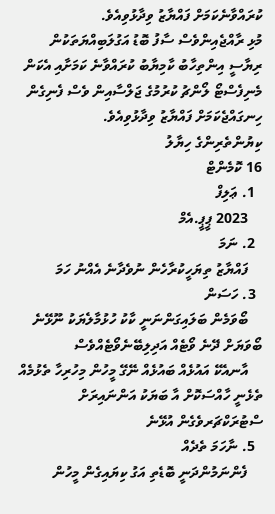ކުރައްވާނެކަމަށް ފައްޔާޒު ވިދާޅުވިއެވެ.
މުޅި ރާއްޖެއިންވެސް ސާފު ބޮޑު އަގުލަބިއްޔަތަކުން ރިޔާސީ އިންތިހާބު ކާމިޔާބު ކުރައްވާނެ ކަމަށާއި އެކަން މެނިފެސްޓޯ ލޯންޗު ކުރުމުގެ ޖަލްސާއިން ވެސް ފެނިގެން ހިނގައްޖެކަމަށް ފައްޔާޒު ވިދާޅުވިއެވެ.
ކިޔުންތެރިންގެ ހިޔާލު
16 ކޮމެންޓް
  1. ޢަލިފް
    2023 ޕީޕީ.އެމް
  2. ނަމަ
    ފައްޔާޒު ތިޔަހީކުރާހެން ނުވެދާނެ އެއްނު ހަމަ
  3. ހަސަން
    ބޯވަމެން ބަލައިގަންނަނީ ކާކު ހުޅުމާލެޔަކު ނޫޅޭނެ ބޯވަޔަށް ދޭނެ ވޯޓެއް އަދިލިބޭނެވޯޓެއްވެސް
    އާނއެކޭ އައުޅެއް ބައުޅެއް ނޭގޭ މީހުން މިހުރިހާ ތެޅުމެއް ތެޅެނީ ހާއްސަކޮށް އާ ބަޔަކު އަންނައިރަށް ސްޓުރަކްޗަރވެގެން އުޅޭނެ
  5. ނާހަމަ ތެދެއް
    ފެންނަމުންދަނީ ބޮޑެތި އަގު ކިޔައިގެން މީހުން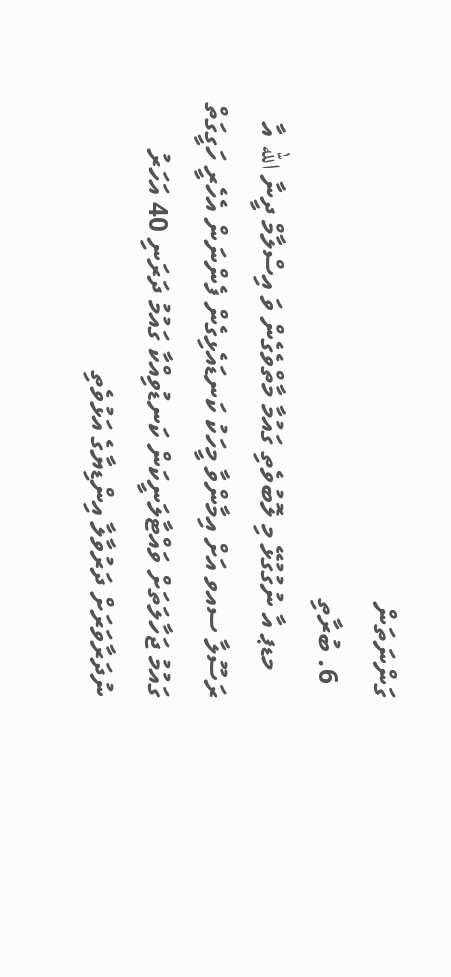ގަންނަތަން
  6. ބުރާތި
    މޑޕ އާ ނުގުގުޅޭ މި ލޮބުވެތި ގައުމާ މާތްވެގެން ވަ އިސްލާމް ދީނާ الله އާ ރަސޫލާ ސއވ އަށް އިމާންވާ މީހަކު ކަނޑައެޅިގެން ފެންނަން އެހެރީ ހަގީގަތް ގައުމު ޖަހާލަތަށް ވައްޓާލަނީކަން ކަނޑުވިއްކާ ގައުމު ދަރަނި 40 އަހަރު ނުދަރާވަރަށް ދަރުވާލާ އިންޑިޔާގެ އަޅުވެތި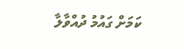ކަމަށް ގައުމު ދުއްވާލާ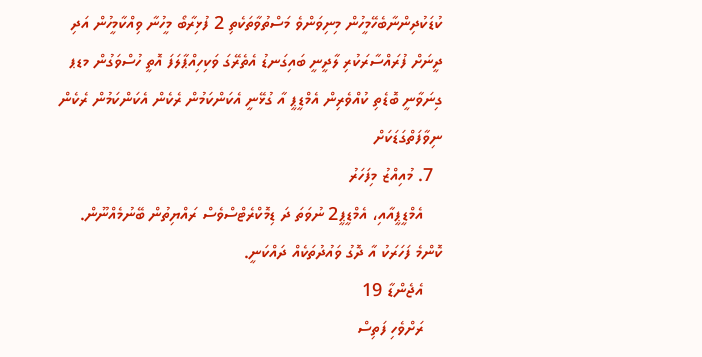ކުޑަކުދިންނާބެހޭމީހުން މިނިވަންވެ މަސްތުވާތަކެތި 2 ފުޅިރާބޯ މީހުނާ ވިއްކާމީހުން އަދި ދީނަށް ފުރައްސާރަކުރި ލާދީނީ ބައިގަނޑު އެތެރޭގަ ވަކިހިއްޕާލަފަ އޮތީ ހުސްވަގުން މޑޕ ގިނަވާނީ ބޮޑެތި ކުއްވެރިން އެމްޑީޕީ އާ ގުޅޭނީ އެކަންކަމުން ރެކެން އެކަންކަމުން ރެކެން ނިވާފަތްގަޑަކަށް
  7. މުއިއްޒު މިފަހަރު
    އެމްޑީޕީއާއި، އެމްޑީޕީ2 ނުވަތަ ދަ ޑިމޮކްރެޓްސްވެސް ރައްޔިތުން ބޭނުމެއްނޫން. ކޮންމެ ފަހަރަކު އާ ދޮގު ވައުދުތަކެއް ދައްކަނީ.
    އެޖެންޑާ 19
    ރަށްވެހި ފަތިސް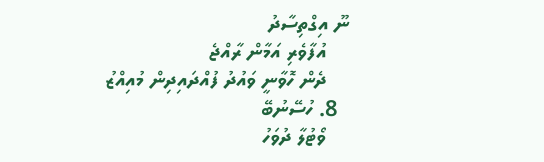ނޫ އިގްތިސާދު
    އުފާވެރި އަމާން ރާއްޖެ
    ދެން ހޮވާނީ ވައުދު ފުއްދައިދިން މުއިއްޒު
  8. ހުސޭނުބޭ
    ވޯޓުލާ ދުވަހު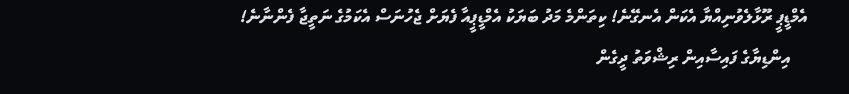އެމްޑީޕީ ރޫޅާލެވުނިއްޔާ އެކަން އެނގޭނެ! ކިތަންމެ މަދު ބަޔަކު އެމްޑީޕީއާ ފެޔަށް ޖެހުނަސް އެކަމުގެ ނަތީޖާ ފެންނާނެ!
    އިންޑިޔާގެ ފައިސާއިން ރިޝްވަތު ދީގެން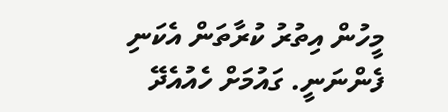މީހުން އިތުރު ކުރާތަން އެކަނި ފެންނަނީ. ގައުމަށް ހެއުއެދޭ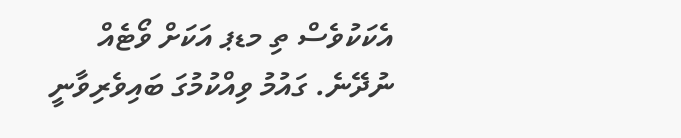އެކަކުވެސް ތި މޑޕ އަކަށް ވޯޓެއް ނުދޭނެ. ގައުމު ވިއްކުމުގަ ބައިވެރިވާނީ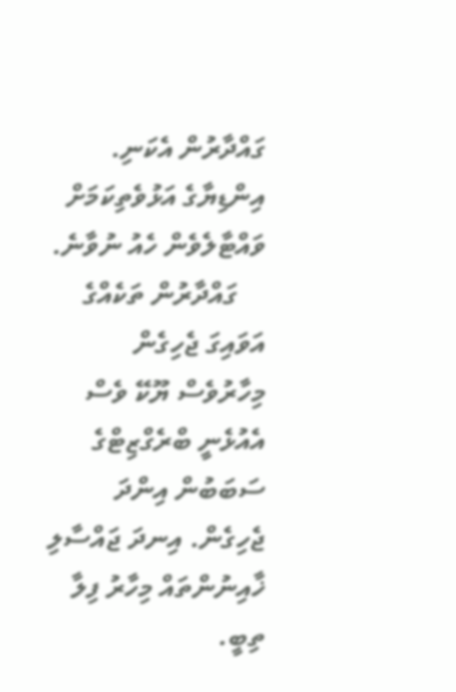ގައްދާރުން އެކަނި. އިންޑިޔާގެ އަޅުވެތިކަމަށް ވައްޓާލެވެން ހެއު ނުވާނެ.
    ގައްދާރުން ތަކެއްގެ އަވައިގަ ޖެހިގެން މިހާރުވެސް ޔޫކޭ ވެސް އެއުޅެނީ ބްރެގްޒިޓްގެ ސަބަބުން އިންދަ ޖެހިގެން. އިނދަ ޖައްސާލި ޚާއިނުންތައް މިހާރު ފިލާ ތިބީ.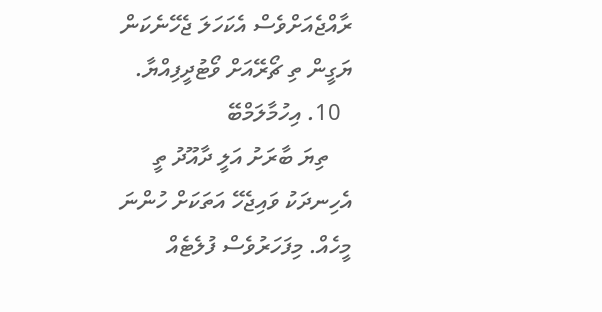ރާއްޖެއަށްވެސް އެކަހަލަ ޖެހޭނެކަން ޔަގީން ތި ޗޯރޭއަށް ވޯޓުދީފިއްޔާ.
  10. އިހުމާލަމްބޭ
    ތިޔަ ބާރަށު އަލީ ދާއޫދު ތީ އެހިނދަކު ވައިޖެހޭ އަތަކަށް ހުންނަ މީހެއް. މިފަހަރުވެސް ފުލެޓެއް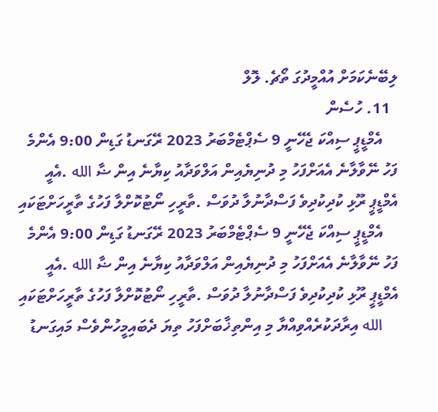ލިބޭނެކަމަށް އުއްމީދުގަ ތޯޗެ. ލޮލް
  11. ހުސެން
    އެމްޑީޕީ ސިއްކަ ޖެހޭނީ 9 ސެޕްޓެމްބަރު 2023 ރޭގަނޑު ގަޑިން 9:00 އެންމެ ފަހު ނޭވާލާނެ އެއަށްފަހު މި ދުނިޔެއިން އަލްވަދާއު ކިޔާނެ އިން ޟާ الله .އެއީ އެމްޑީޕީ ރޫޅި ކުދިކުދިވެ ފަސްދާނުލާ ދުވަސް .ތާރީހި ނޯޓުކޮށްލާ ފަހުގެ ތާރީހަށްޓަކައި
    އެމްޑީޕީ ސިއްކަ ޖެހޭނީ 9 ސެޕްޓެމްބަރު 2023 ރޭގަނޑު ގަޑިން 9:00 އެންމެ ފަހު ނޭވާލާނެ އެއަށްފަހު މި ދުނިޔެއިން އަލްވަދާއު ކިޔާނެ އިން ޟާ الله .އެއީ އެމްޑީޕީ ރޫޅި ކުދިކުދިވެ ފަސްދާނުލާ ދުވަސް .ތާރީހި ނޯޓުކޮށްލާ ފަހުގެ ތާރީހަށްޓަކައި
    الله އިރާދަކުރެއްވިއްޔާ މި އިންތިޚާބަށްފަހު ތިޔަ ދެބައިމީހުންވެސް މައިގަނޑު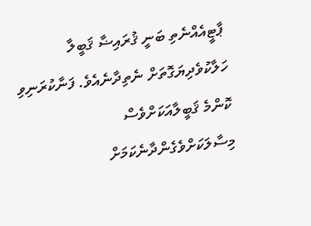ޕާޓީއެއްނެތި ބަނީ ޤުރައިޟާ ޤަބީލާ ހަލާކުވެދިޔަގޮތަށް ނެތިދާނެއެވެ. ފަނާކުރަނިވި ކޮންމެ ޤަބީލާއަކަށްވެސް މިސާލަކަށްވެގެންދާނެކަމަށް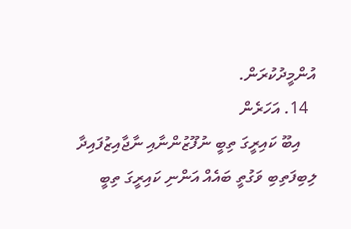އުންމީދުކުރަން.
  14. އަހަރެން
    އިބޫ ކައިރީގަ ތިބީ ނުފޫޒުންނާއި ނާޖާއިޒުފައިދާ ލިބިފަތިބި ވަގުތީ ބައެއް އަންނި ކައިރީގަ ތިބީ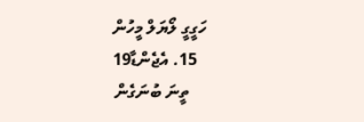ހަގީގީ ލޯޔަލް މީހުން
  15. އެޖެންޑާ19
    ތީނަ ބުނަގެން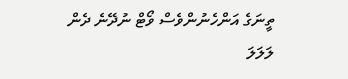ތީނަގެ އަންހެނުންވެސް ވޯޓް ނުދޭނެ ދެން ލަލަލަ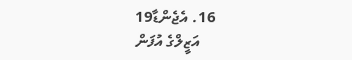16. އެޖެންޑާ19
    އަޒީލްގެ އުފަން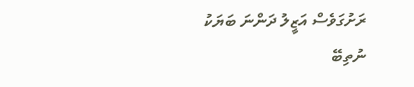ރަށުގަވެސް އަޒީލު ދަންނަ ބަޔަކު ނުތިބޭ